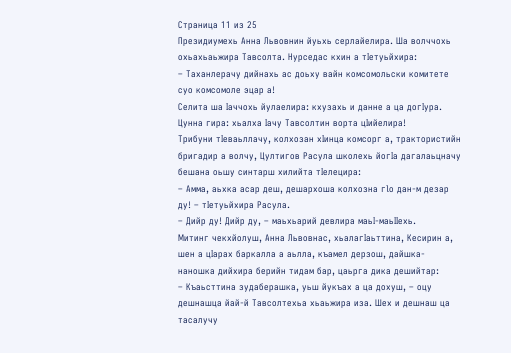Страница 11 из 25
Президиумехь Анна Львовнин йуьхь серлайелира. Ша волччохь охьахьаьжира Тавсолта. Нурседас кхин а тIетуьйхира:
– Таханлерачу дийнахь ас доьху вайн комсомольски комитете суо комсомоле эцар а!
Селита ша Iаччохь йулаелира: кхузахь и данне а ца догIура. Цунна гира: хьалха Iачу Тавсолтин ворта цIийелира!
Трибуни тIеваьллачу, колхозан хIинца комсорг а, трактористийн бригадир а волчу, Цултигов Расула школехь йогIа дагалаьцначу бешана оьшу синтарш хилийта тIелецира:
– Амма, аьхка асар деш, дешархоша колхозна гlo дан-м дезар ду! – тIетуьйхира Расула.
– Дийр ду! Дийр ду, – маьхьарий девлира маьI-маьIIехь.
Митинг чекхйолуш, Анна Львовнас, хьалагIаьттина, Кесирин а, шен а цIарах баркалла а аьлла, къамел дерзош, дайшка-наношка дийхира берийн тидам бар, цаьрга дика дешийтар:
– Къаьсттина зудаберашка, уьш йукъах а ца дохуш, – оцу дешнашца йай-й Тавсолтехьа хьаьжира иза. Шех и дешнаш ца тасалучу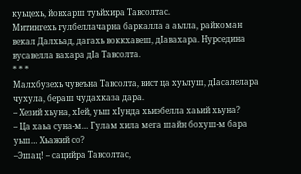куьцехь, йовхарш туьйхира Тавсолтас.
Митингехь гулбеллачарна баркалла а аьлла, райкоман векал Далхьад, дагахь воккхавеш, дIавахара. Нурседина вусавелла вахара дIа Тавсолта.
* * *
Малхбузехь чувеъна Тавсолта, вист ца хуьлуш, дIасалелара чухула, бераш чудахказа дара.
– Хезий хьуна, хIей, уьш хIунда хьиэбелла хаьий хьуна?
– Ца хаьа суна-м… Гулам хила мега шайн бохуш-м бара уьш… Хьажий со?
–Эшац! – сацийра Тавсолтас,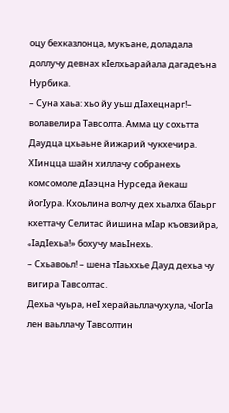оцу бехказлонца, мукъане, доладала доллучу девнах кIелхьарайала дагадеъна Нурбика.
– Суна хаьа: хьо йу уьш дIахецнарг!– волавелира Тавсолта. Амма цу сохьтта Даудца цхьаьне йижарий чукхечира. ХIинцца шайн хиллачу собранехь комсомоле дIаэцна Нурседа йекаш йогIура. Кхоьлина волчу дех хьалха бIаьрг кхеттачу Селитас йишина мIар къовзийра, «IадIехьа!» бохучу маьIнехь.
– Схьавоьл! – шена тIаьххье Дауд дехьа чу вигира Тавсолтас.
Дехьа чуьра, неI херайаьллачухула, чIогIа лен ваьллачу Тавсолтин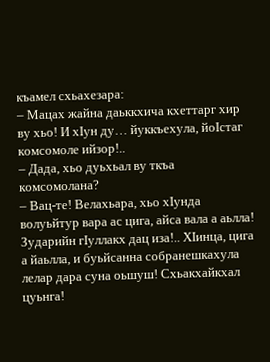къамел схьахезара:
– Мацах жайна даьккхича кхеттарг хир ву хьо! И хIун ду… йуккъехула, йоIстаг комсомоле ийзор!..
– Дада, хьо дуьхьал ву ткъа комсомолана?
– Вац-те! Велахьара, хьо хIунда волуьйтур вара ас цига, айса вала а аьлла! Зударийн гIуллакх дац иза!.. ХIинца, цига а йаьлла, и буьйсанна собранешкахула лелар дара суна оьшуш! Схьакхайкхал цуьнга!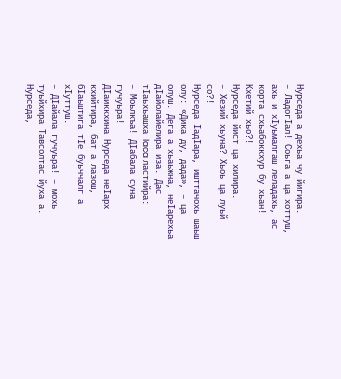Нурседа а дехьа чу йигира.
– ЛадогIал! Соьга а ца хоттуш, ахь и хIуьмалгаш леладахь, ас корта схьабоккхур бу хьан! Кхетий хьо?!
Нурседа йист ца хилира.
– Хезий хьуна? Хьоь ца луьй со?!
Нурседа IадIара, ишттачохь шаьш олу: «Дика ду, дада», – ца олуш. Дега а хьаьжна, неIарехьа дIайолайелира иза. Дас тIаьхьашха Iaca ластийра:
– Моьлкъа! ДIабала суна гучуьра!
ДIаиккхина Нурседа неIарх кхийтира, бат а лазош, бIаьштига тIе буьччалг а хIуттуш.
– ДIайала гучуьра! – мохь туьйхира Тавсолтас йуха а.
Нурседа,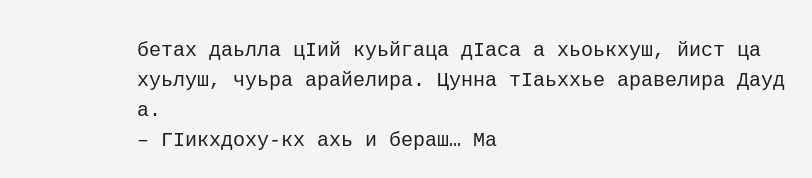бетах даьлла цIий куьйгаца дIаса а хьоькхуш, йист ца хуьлуш, чуьра арайелира. Цунна тIаьххье аравелира Дауд а.
– ГIикхдоху-кх ахь и бераш… Ма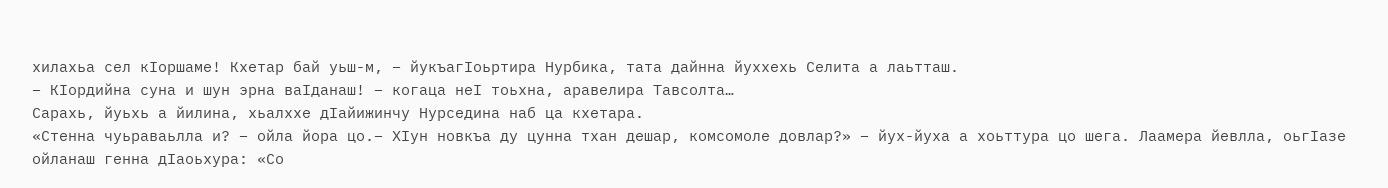хилахьа сел кIоршаме! Кхетар бай уьш-м, – йукъагIоьртира Нурбика, тата дайнна йуххехь Селита а лаьтташ.
– КIордийна суна и шун эрна ваIданаш! – когаца неI тоьхна, аравелира Тавсолта…
Сарахь, йуьхь а йилина, хьалххе дIайижинчу Нурседина наб ца кхетара.
«Стенна чуьраваьлла и? – ойла йора цо.– ХIун новкъа ду цунна тхан дешар, комсомоле довлар?» – йух-йуха а хоьттура цо шега. Лаамера йевлла, оьгIазе ойланаш генна дIаоьхура: «Со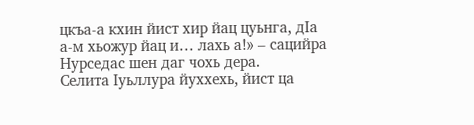цкъа-а кхин йист хир йац цуьнга, дIа а-м хьожур йац и… лахь а!» – сацийра Нурседас шен даг чохь дера.
Селита Iуьллура йуххехь, йист ца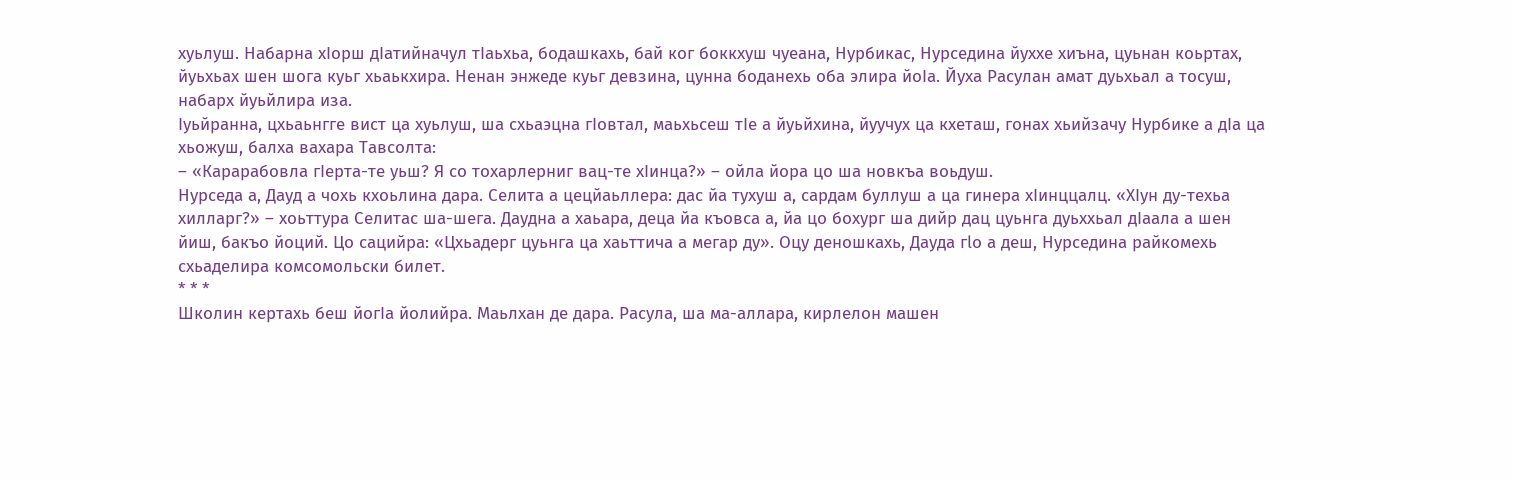хуьлуш. Набарна хIорш дIатийначул тIаьхьа, бодашкахь, бай ког боккхуш чуеана, Нурбикас, Нурседина йуххе хиъна, цуьнан коьртах, йуьхьах шен шога куьг хьаькхира. Ненан энжеде куьг девзина, цунна боданехь оба элира йоIа. Йуха Расулан амат дуьхьал а тосуш, набарх йуьйлира иза.
Iуьйранна, цхьаьнгге вист ца хуьлуш, ша схьаэцна гIовтал, маьхьсеш тIе а йуьйхина, йуучух ца кхеташ, гонах хьийзачу Нурбике а дIа ца хьожуш, балха вахара Тавсолта:
– «Карарабовла гIерта-те уьш? Я со тохарлерниг вац-те хIинца?» – ойла йора цо ша новкъа воьдуш.
Нурседа а, Дауд а чохь кхоьлина дара. Селита а цецйаьллера: дас йа тухуш а, сардам буллуш а ца гинера хIинццалц. «ХIун ду-техьа хилларг?» – хоьттура Селитас ша-шега. Даудна а хаьара, деца йа къовса а, йа цо бохург ша дийр дац цуьнга дуьххьал дIаала а шен йиш, бакъо йоций. Цо сацийра: «Цхьадерг цуьнга ца хаьттича а мегар ду». Оцу деношкахь, Дауда гlo а деш, Нурседина райкомехь схьаделира комсомольски билет.
* * *
Школин кертахь беш йогIа йолийра. Маьлхан де дара. Расула, ша ма-аллара, кирлелон машен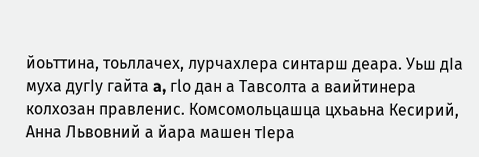йоьттина, тоьллачех, лурчахлера синтарш деара. Уьш дIа муха дугIу гайта a, гlo дан а Тавсолта а ваийтинера колхозан правленис. Комсомольцашца цхьаьна Кесирий, Анна Львовний а йара машен тIера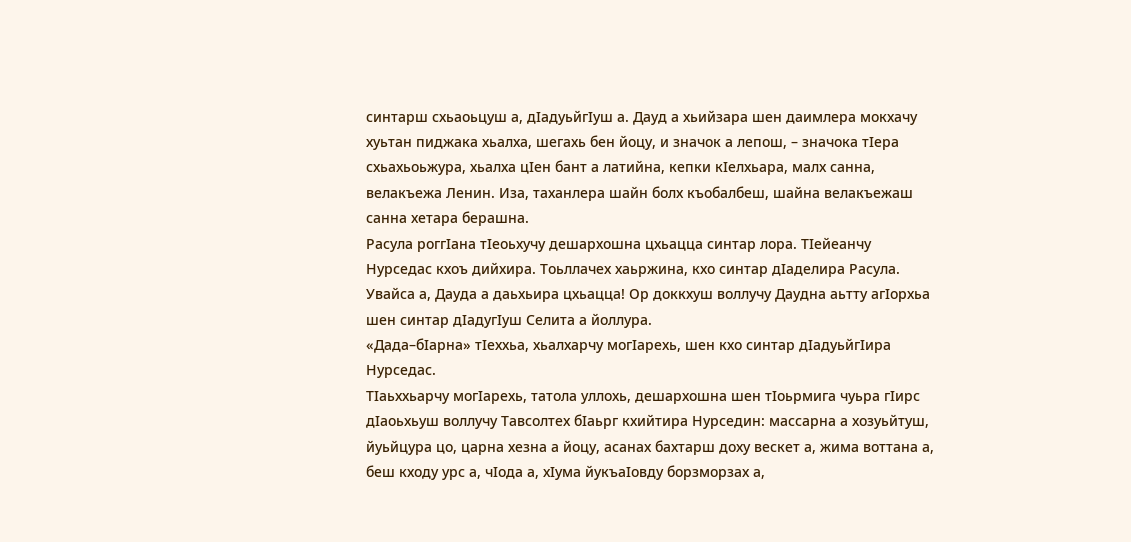синтарш схьаоьцуш а, дIадуьйгIуш а. Дауд а хьийзара шен даимлера мокхачу хуьтан пиджака хьалха, шегахь бен йоцу, и значок а лепош, – значока тIера схьахьоьжура, хьалха цIен бант а латийна, кепки кIелхьара, малх санна, велакъежа Ленин. Иза, таханлера шайн болх къобалбеш, шайна велакъежаш санна хетара берашна.
Расула роггIана тIеоьхучу дешархошна цхьацца синтар лора. ТIейеанчу Нурседас кхоъ дийхира. Тоьллачех хаьржина, кхо синтар дIаделира Расула. Увайса а, Дауда а даьхьира цхьацца! Ор доккхуш воллучу Даудна аьтту агIорхьа шен синтар дIадугIуш Селита а йоллура.
«Дада–бIарна» тIеххьа, хьалхарчу могIарехь, шен кхо синтар дIадуьйгIира Нурседас.
ТIаьххьарчу могIарехь, татола уллохь, дешархошна шен тIоьрмига чуьра гIиpc дIаоьхьуш воллучу Тавсолтех бIаьрг кхийтира Нурседин: массарна а хозуьйтуш, йуьйцура цо, царна хезна а йоцу, асанах бахтарш доху вескет а, жима воттана а, беш кходу урс а, чIода а, хIума йукъаIовду борзморзах а,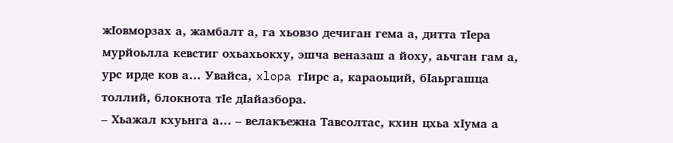жIовморзах а, жамбалт а, га хьовзо дечиган гема а, дитта тIера мурйоьлла кевстиг охьахьокху, эшча веназаш а йоху, аьчган гам а, урс ирде ков а… Увайса, xlopa гIиpc а, караоьций, бIаьргашца толлий, блокнота тIе дIайазбора.
– Хьажал кхуьнга а… – велакъежна Тавсолтас, кхин цхьа хIума а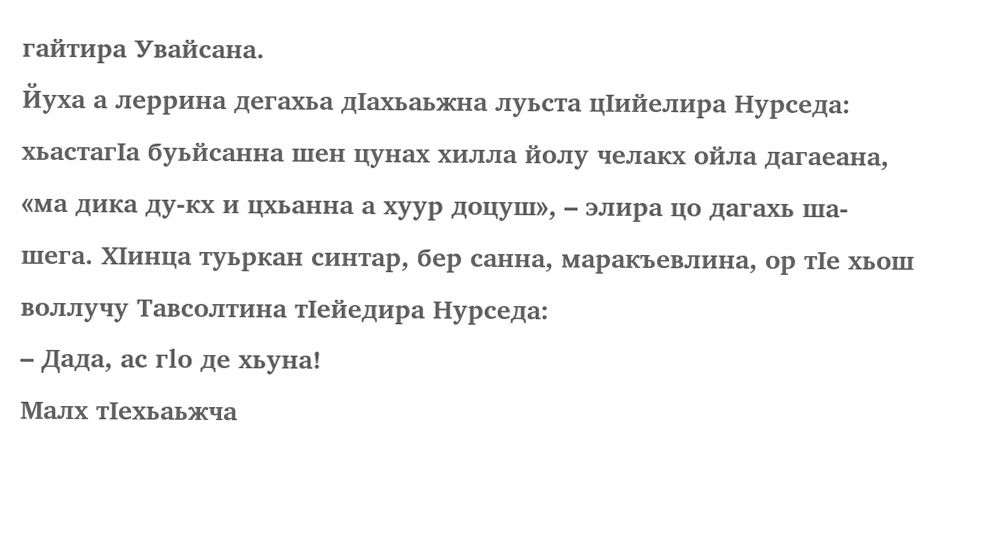гайтира Увайсана.
Йуха а леррина дегахьа дIахьаьжна луьста цIийелира Нурседа: хьастагIа буьйсанна шен цунах хилла йолу челакх ойла дагаеана, «ма дика ду-кх и цхьанна а хуур доцуш», – элира цо дагахь ша-шега. ХIинца туьркан синтар, бер санна, маракъевлина, ор тIе хьош воллучу Тавсолтина тIейедира Нурседа:
– Дада, ас гlo де хьуна!
Малх тIехьаьжча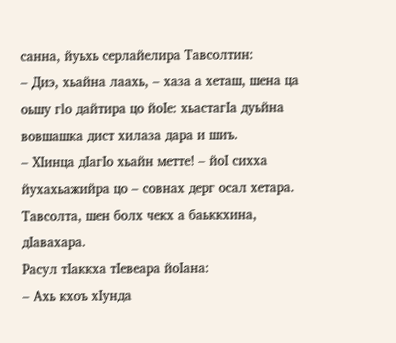санна, йуьхь серлайелира Тавсолтин:
– Диэ, хьайна лаахь, – хаза а хеташ, шена ца оьшу гlo дайтира цо йоIе: хьастагIа дуьйна вовшашка дист хилаза дара и шиъ.
– ХIинца дIагIо хьайн метте! – йоI сихха йухахьажийра цо – совнах дерг осал хетара.
Тавсолта, шен болх чекх а баьккхина, дIавахара.
Расул тIаккха тIевеара йоIана:
– Ахь кхоъ хIунда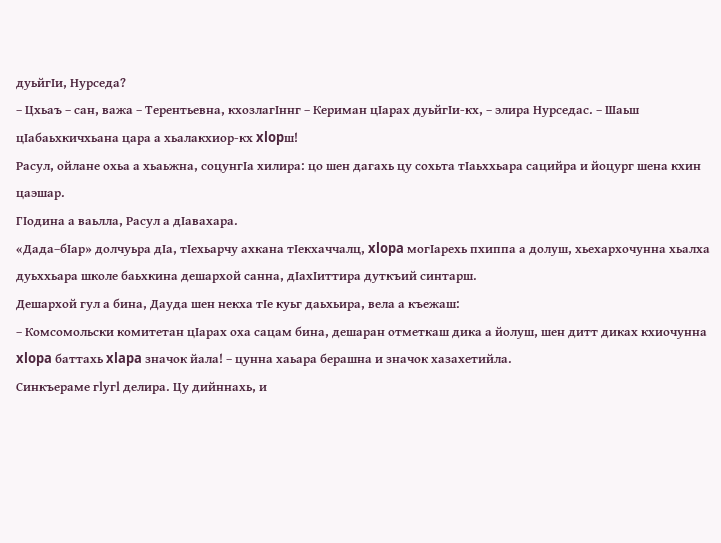дуьйгIи, Нурседа?
– Цхьаъ – сан, важа – Терентьевна, кхозлагIннг – Кериман цIарах дуьйгIи-кх, – элира Нурседас. – Шаьш цIабаьхкичхьана цара а хьалакхиор-кх xlopш!
Расул, ойлане охьа а хьаьжна, соцунгIа хилира: цо шен дагахь цу сохьта тIаьххьара сацийра и йоцург шена кхин цаэшар.
ГIодина а ваьлла, Расул а дIавахара.
«Дада–бIар» долчуьра дIа, тIехьарчу ахкана тIекхаччалц, xlopa могIарехь пхиппа а долуш, хьехархочунна хьалха дуьххьара школе баьхкина дешархой санна, дIахIиттира дуткъий синтарш.
Дешархой гул а бина, Дауда шен некха тIе куьг даьхьира, вела а къежаш:
– Комсомольски комитетан цIарах оха сацам бина, дешаран отметкаш дика а йолуш, шен дитт диках кхиочунна xlopa баттахь xlapa значок йала! – цунна хаьара берашна и значок хазахетийла.
Синкъераме гlyгl делира. Цу дийннахь, и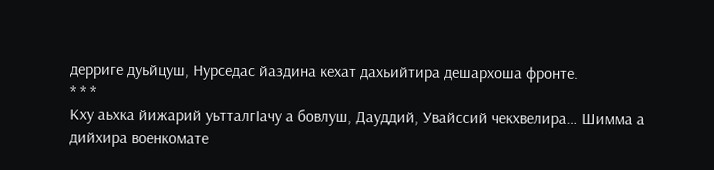дерриге дуьйцуш, Нурседас йаздина кехат дахьийтира дешархоша фронте.
* * *
Кху аьхка йижарий уьтталгIачу а бовлуш, Дауддий, Увайссий чекхвелира… Шимма а дийхира военкомате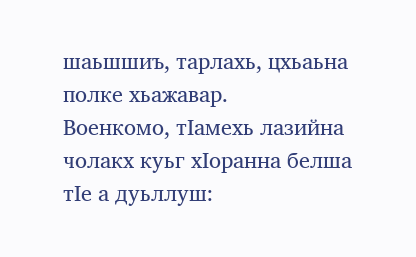шаьшшиъ, тарлахь, цхьаьна полке хьажавар.
Военкомо, тIамехь лазийна чолакх куьг хIоранна белша тIе а дуьллуш: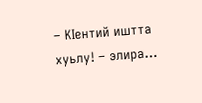– КIентий иштта хуьлу! – элира…